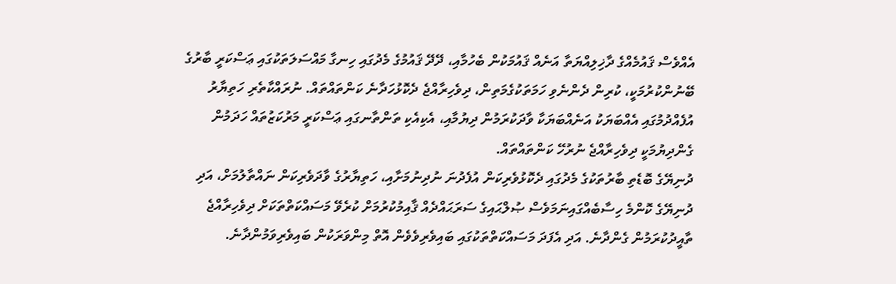އެއްވެސް ޤައުމެއްގެ ދާޚިލިއްޔަތާ އަނެއް ޤައުމަކުން ބެހުމާއި، ދޭދޭ ޤައުމުގެ މެދުގައި ހިނގާ މައްސަލަތަކުގައި ޢަސްކަރީ ބާރުގެ ބޭނުންކުރުމަކީ، ކުރިން ދެންނެވި ހަމަތަކުގެމަތިން، ދިވެހިރާއްޖެ ދެކޮޅުހަދާނެ ކަންތައްތައް. ނުރައްކާތެރި ހަތިޔާރު އުފެއްދުމުގައި އެއްބަޔަކު އަނެއްބަޔަކާ ވާދަކުރަމުން ދިޔުމާއި، އެކިއެކި ތަންތާނގައި ޢަސްކަރީ މަރުކަޒުތައް ހަދަމުން ގެންދިޔުމަކީ ދިވެހިރާއްޖެ ނުރުހޭ ކަންތައްތައް.
ދުނިޔޭގެ ބޮޑެތި ބާރުތަކުގެ މެދުގައި ދެކޮޅުވެރިކަން އުފެދުނަ ނުދިނުމަށާއި، ހަތިޔާރުގެ ވާދަވެރިކަން ނައްތާލުމަށް، އަދި ދުނިޔޭގެ ކޮންމެ ހިސާބެއްގައިނަމަވެސް ޞުލްޙައިގެ ސަރަޙައްދެއް ޤާއިމުކުރުމަށް ކުރެވޭ މަސައްކަތްތަކަށް ދިވެހިރާއްޖެ ތާއީދުކުރަމުން ގެންދާނެ. އަދި އެފަދަ މަސައްކަތްތަކުގައި ބައިވެރިވެވެން އޮތް މިންވަރަކުން ބައިވެރިވަމުންދާނެ.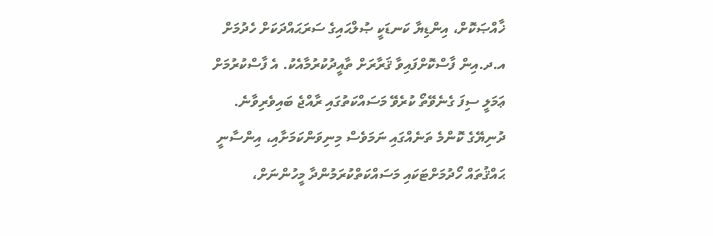ޚާއްޞަކޮށް، އިންޑިޔާ ކަނޑަކީ ޞުލްޙައިގެ ސަރަޙައްދަކަށް ހެދުމަށް އ.ދ.އިން ފާސްކޮށްފައިވާ ޤަރާރަށް ތާއީދުކުރުމާއެކު. އެ ފާސްކުރުމަށް ޢަމަލީ ސިފަ ގެނެވޭތޯ ކުރެވޭ މަސައްކަތުގައި ރާއްޖެ ބައިވެރިވާނެ.
ދުނިޔޭގެ ކޮންމެ ތަނެއްގައި ނަމަވެސް މިނިވަންކަމަށާއި، އިންސާނީ ޙައްޤުތައް ހޯދުމަށްޓަކައި މަސައްކަތްކުރަމުންދާ މީހުންނަށް،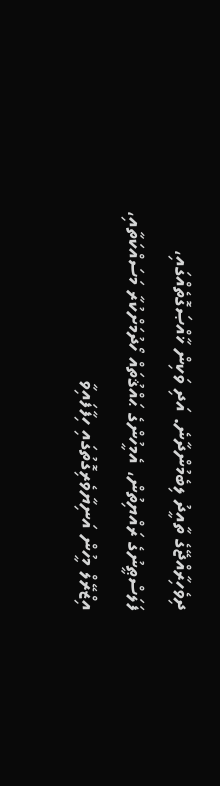ދިވެހިރާއްޖޭގެ ތާއީދު ލިބެމުންދާނެ. އަދި ވަކިން ޚާއްޞަގޮތެއްގައި، ފަލަސްޠީނުގެ ރައްޔިތުން، އެމީހުންގެ ޙައްޤުތައް ހޯދުމަށްކުރާ މަސައްކަތާއި، އިޒްރޭލް މީހުން އަނިޔާވެރިގޮތުގައި ހިފާފައިވާ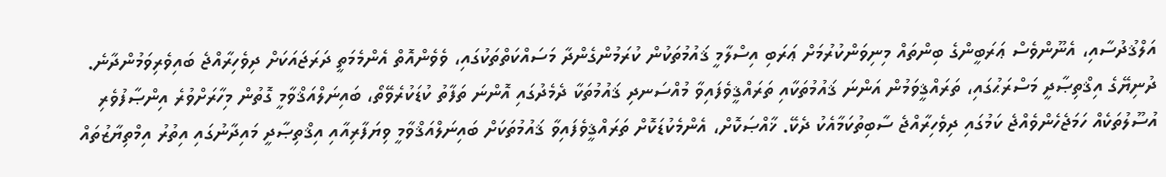އަލްޤުދުސާއި، އެނޫންވެސް ޢަރަބީންގެ ބިންތައް މިނިވަންކުރުމަށް ޢަރަބި އިސްލާމީ ޤައުމުތަކުން ކުރަމުންގެންދާ މަސައްކަތްތަކުގައި، ވެވެންއޮތް އެންމެމަތީ ދަރަޖައަކަށް ދިވެހިރާއްޖެ ބައިވެރިވަމުންދާނެ.
ދުނިޔޭގެ އިޤްތިޞާދީ މަސްރަޙުގައި، ތަރައްޤީވަމުން އަންނަ ޤައުމުތަކާއި ތަރައްޤީވެފައިވާ މުއްސަނދި ޤައުމުތަކާ ދެމެދުގައި އޮންނަ ތަފާތު ކުޑަކުރެވޭތޯ، ބައިނަލްއަޤްވާމީ ގޮތުން މިހާރަށްވުރެ އިންޞާފުވެރި އުސޫލުތަކެއް ހަމަޖެހެންވެއްޖެ ކަމުގައި ދިވެހިރާއްޖެ ސާބިތުކަމާއެކު ދެކޭ. ޚާއްޞަކޮށް، އެންމެކުޑަކޮށް ތަރައްޤީވެފައިވާ ޤައުމުތަކަށް ބައިނަލްއަޤްވާމީ ވިޔަފާރިއާއި އިޤްތިޞާދީ މައިދާނުގައި އިތުރު އިމްތިޔާޒުތައް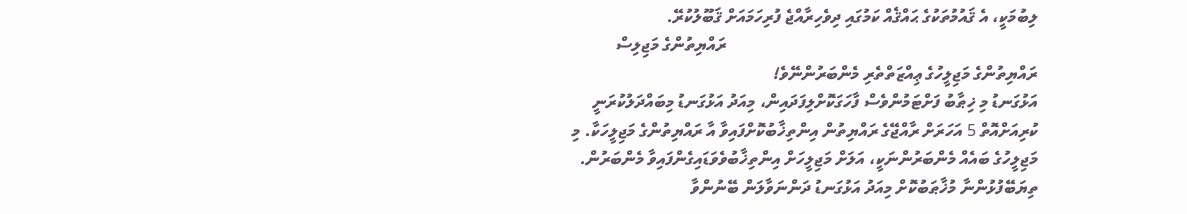ލިބުމަކީ، އެ ޤައުމުތަކުގެ ޙައްޤެއް ކަމުގައި ދިވެހިރާއްޖެ ފުރިހަމައަށް ޤަބޫލުކުރޭ.
                                                                           ރައްޔިތުންގެ މަޖިލިސް
ރައްޔިތުންގެ މަޖިލީހުގެ ޢިއްޒަތްތެރި މެންބަރުންނޭވެ!
އަޅުގަނޑު މި ޚިޠާބު ފަށްޓަމުންވެސް ފާހަގަކޮށްލިފަދައިން، މިއަދު އަޅުގަނޑު މިބައްދަލުކުރަނީ ކުރިއަށްއޮތް 5 އަހަރަށް ރާއްޖޭގެ ރައްޔިތުން އިންތިޚާބުކޮށްފައިވާ އާ ރައްޔިތުންގެ މަޖިލީހަކާ. މި މަޖިލީހުގެ ބައެއް މެންބަރުންނަކީ، އަލަށް މަޖިލީހަށް އިންތިޚާބުވެވަޑައިގެންފައިވާ މެންބަރުން.
ތިޔަބޭފުޅުންނާ މުޚާޠަބުކޮށް މިއަދު އަޅުގަނޑު ދަންނަވާލަން ބޭނުންވާ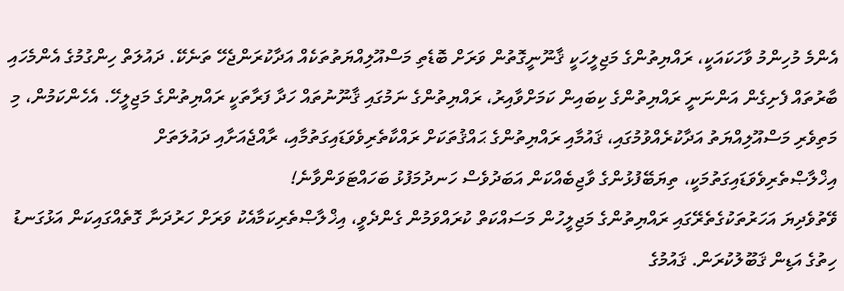އެންމެ މުހިންމު ވާހަކައަކީ، ރައްޔިތުންގެ މަޖިލީހަކީ ޤާނޫނީގޮތުން ވަރަށް ބޮޑެތި މަސްއޫލިއްޔަތުތަކެއް އަދާކުރަންޖެހޭ ތަނެކޭ. ދައުލަތް ހިންގުމުގެ އެންމެހައި ބާރުތައް ފެށިގެން އަންނަނީ ރައްޔިތުންގެ ކިބައިން ކަމަށްވާއިރު، ރައްޔިތުންގެ ނަމުގައި ޤާނޫނުތައް ހަދާ ފަރާތަކީ ރައްޔިތުންގެ މަޖިލީހޭ. އެހެންކަމުން، މި މަތިވެރި މަސްއޫލިއްޔަތު އަދާކުރެއްވުމުގައި، ޤައުމާއި ރައްޔިތުންގެ ޙައްޤުތަކަށް ރައްކާތެރިވެވަޑައިގަތުމާއި، ރާއްޖެއަށާއި ދައުލަތަށް އިޚްލާޞްތެރިވެވަޑައިގަތުމަކީ، ތިޔަބޭފުޅުންގެ ވާޖިބެއްކަން އަބަދުވެސް ހަނދުމަފުޅު ބަހައްޓަވަންވާނެ!
ވޭތުވެދިޔަ އަހަރުތަކުގެތެރޭގައި ރައްޔިތުންގެ މަޖިލީހުން މަސައްކަތް ކުރައްވަމުން ގެންދެވީ، އިޚްލާޞްތެރިކަމާއެކު ވަރަށް ހަރުދަނާ ގޮތެއްގައިކަން އަޅުގަނޑު ހިތުގެ އަޑިން ޤަބޫލުކުރަން. ޤައުމުގެ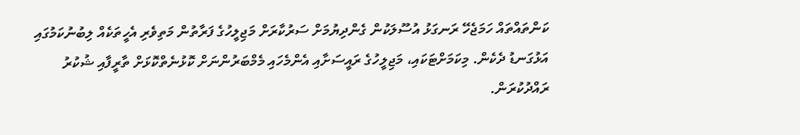ކަންތައްތައް ހަމަޖެހޭ ރަނގަޅު އުސޫލަކުން ގެންދިޔުމަށް ސަރުކާރަށް މަޖިލީހުގެ ފަރާތުން މަތިވެރި އެހީތަކެއް ލިބުނުކަމުގައި އަޅުގަނޑު ދެކެން. މިކަމަށްޓަކައި، މަޖިލީހުގެ ރައީސަށާއި އެންމެހައި މެމްބަރުންނަށް ކޮޅުނެތްކޮޅަށް ތާރީފާއި ޝުކުރު ރައްދުކުރަން.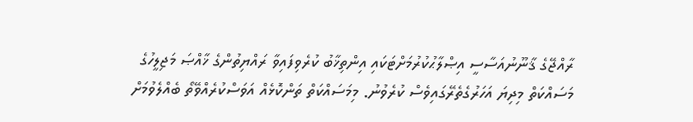ރާއްޖޭގެ ޤާނޫނުއަސާސީ އިޞްލާޙުކުރުމަށްޓަކައި އިންތިޚާބު ކުރެވިފައިވާ ރައްޔިތުންގެ ޚާއްޞަ މަޖިލީހުގެ މަސައްކަތް މިދިޔަ އަހަރުގެތެރޭގައިވެސް ކުރެވުނު. މިމަސައްކަތް ތަންކޮޅެއް އަވަސްކުރެއްވޭތޯ ބެއްލެވުމަށް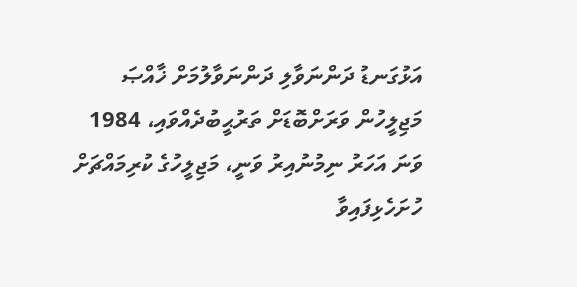އަޅުގަނޑު ދަންނަވާލި ދަންނަވާލުމަށް ޚާއްޞަ މަޖިލީހުން ވަރަށްބޮޑަށް ތަރުޙީބުދެއްވައި، 1984 ވަނަ އަހަރު ނިމުނުއިރު ވަނީ، މަޖިލީހުގެ ކުރިމައްޗަށް ހުށަހެޅިފައިވާ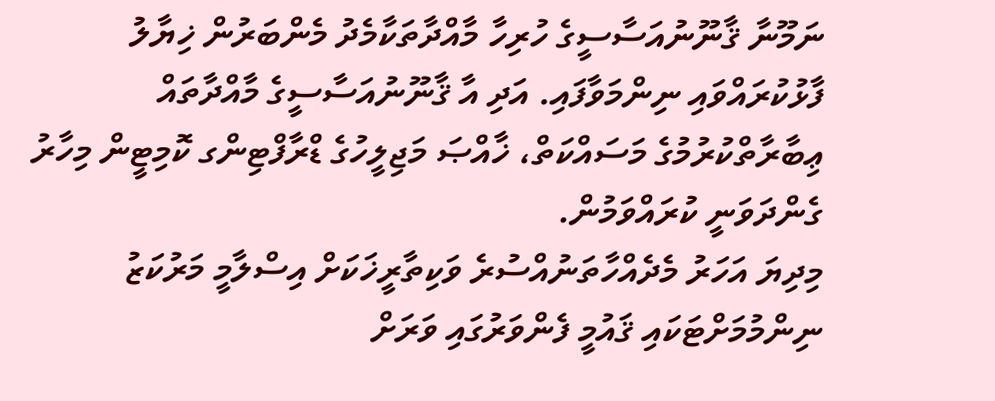ނަމޫނާ ޤާނޫނުއަސާސީގެ ހުރިހާ މާއްދާތަކާމެދު މެންބަރުން ޚިޔާލު ފާޅުކުރައްވައި ނިންމަވާފައި. އަދި އާ ޤާނޫނުއަސާސީގެ މާއްދާތައް ޢިބާރާތްކުރުމުގެ މަސައްކަތް، ޚާއްޞަ މަޖިލީހުގެ ޑްރާފްޓިންގ ކޮމިޓީން މިހާރު ގެންދަވަނީ ކުރައްވަމުން.
މިދިޔަ އަހަރު މެދެއްހާތަނުއްސުރެ ވަކިތާރީޚަކަށް އިސްލާމީ މަރުކަޒު ނިންމުމަށްޓަކައި ޤައުމީ ފެންވަރުގައި ވަރަށް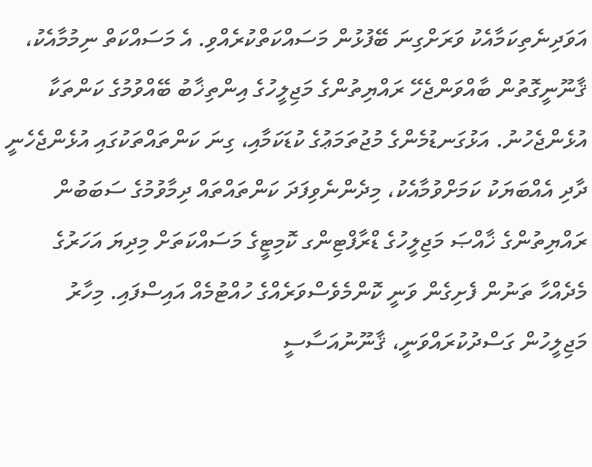އަވަދިނެތިކަމާއެކު ވަރަށްގިނަ ބޭފުޅުން މަސައްކަތްކުރެއްވި. އެ މަސައްކަތް ނިމުމާއެކު، ޤާނޫނީގޮތުން ބާއްވަންޖެހޭ ރައްޔިތުންގެ މަޖިލީހުގެ އިންތިޚާބު ބޭއްވުމުގެ ކަންތަކާ އުޅެންޖެހުނު. އަޅުގަނޑުމެންގެ މުޖުތަމަޢުގެ ކުޑަކަމާއި، ގިނަ ކަންތައްތަކުގައި އުޅެންޖެހެނީ ދާދި އެއްބަޔަކު ކަމަށްވުމާއެކު، މިދެންނެވިފަދަ ކަންތައްތައް ދިމާވުމުގެ ސަބަބުން ރައްޔިތުންގެ ޚާއްޞަ މަޖިލީހުގެ ޑްރާފްޓިންގ ކޮމިޓީގެ މަސައްކަތަށް މިދިޔަ އަހަރުގެ މެދެއްހާ ތަނުން ފެށިގެން ވަނީ ކޮންމެވެސްވަރެއްގެ ހުއްޓުމެއް އައިސްފައި. މިހާރު މަޖިލީހުން ގަސްދުކުރައްވަނީ، ޤާނޫނުއަސާސީ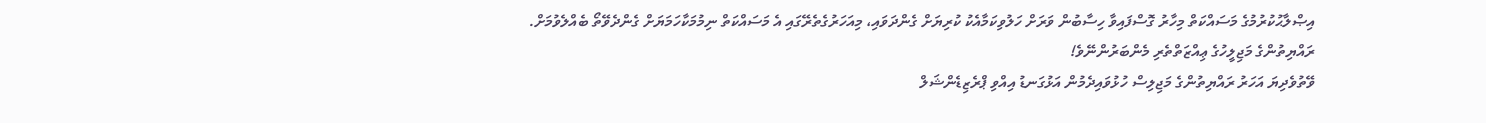އިޞްލާޙުކުރުމުގެ މަސައްކަތް މިހާރު ގޮސްފައިވާ ހިސާބުން ވަރަށް ހަލުވިކަމާއެކު ކުރިޔަށް ގެންދަވައި، މިއަހަރުގެތެރޭގައި އެ މަސައްކަތް ނިމުމަކާހަމަޔަށް ގެންދެވޭތޯ ބެއްލެވުމަށް.
ރައްޔިތުންގެ މަޖިލީހުގެ ޢިއްޒަތްތެރި މެންބަރުންނޭވެ!
ވޭތުވެދިޔަ އަހަރު ރައްޔިތުންގެ މަޖިލިސް ހުޅުވައިދެމުން އަޅުގަނޑު އިއްވި ޕްރެޒިޑެންޝަލް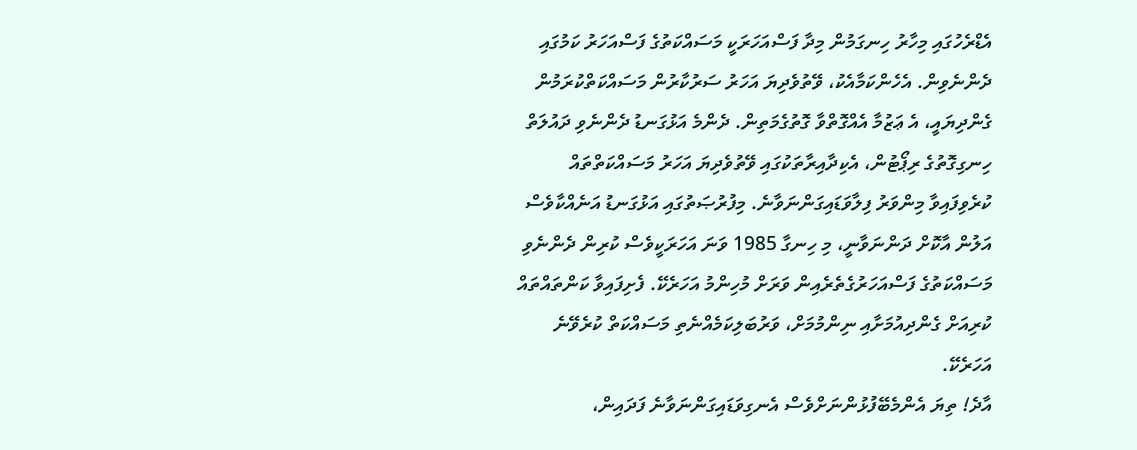އެޑްރެހުގައި މިހާރު ހިނގަމުން މިދާ ފަސްއަހަރަކީ މަސައްކަތުގެ ފަސްއަހަރު ކަމުގައި ދެންނެވިން. އެހެންކަމާއެކު، ވޭތުވެދިޔަ އަހަރު ސަރުކާރުން މަސައްކަތްކުރަމުން ގެންދިޔައީ، އެ ޢަޒުމާ އެއްގޮތްވާ ގޮތުގެމަތިން. ދެންމެ އަޅުގަނޑު ދެންނެވި ދައުލަތް ހިނގިގޮތުގެ ރިޕޯޓުން، އެކިދާއިރާތަކުގައި ވޭތުވެދިޔަ އަހަރު މަސައްކަތްތައް ކުރެވިފައިވާ މިންވަރު ފިލާވަޑައިގަންނަވާނެ. މިފުރުޞަތުގައި އަޅުގަނޑު އަނެއްކާވެސް އަލުން އާކޮށް ދަންނަވާނީ، މި ހިނގާ 1985 ވަނަ އަހަރަކީވެސް ކުރިން ދެންނެވި މަސައްކަތުގެ ފަސްއަހަރުގެތެރެއިން ވަރަށް މުހިންމު އަހަރެކޭ. ފެށިފައިވާ ކަންތައްތައް ކުރިއަށް ގެންދިއުމަށާއި ނިންމުމަށް، ވަރުބަލިކަމެއްނެތި މަސައްކަތް ކުރެވޭނެ އަހަރެކޭ.
އާދެ! ތިޔަ އެންމެބޭފުޅުންނަށްވެސް އެނގިވަޑައިގަންނަވާނެ ފަދައިން،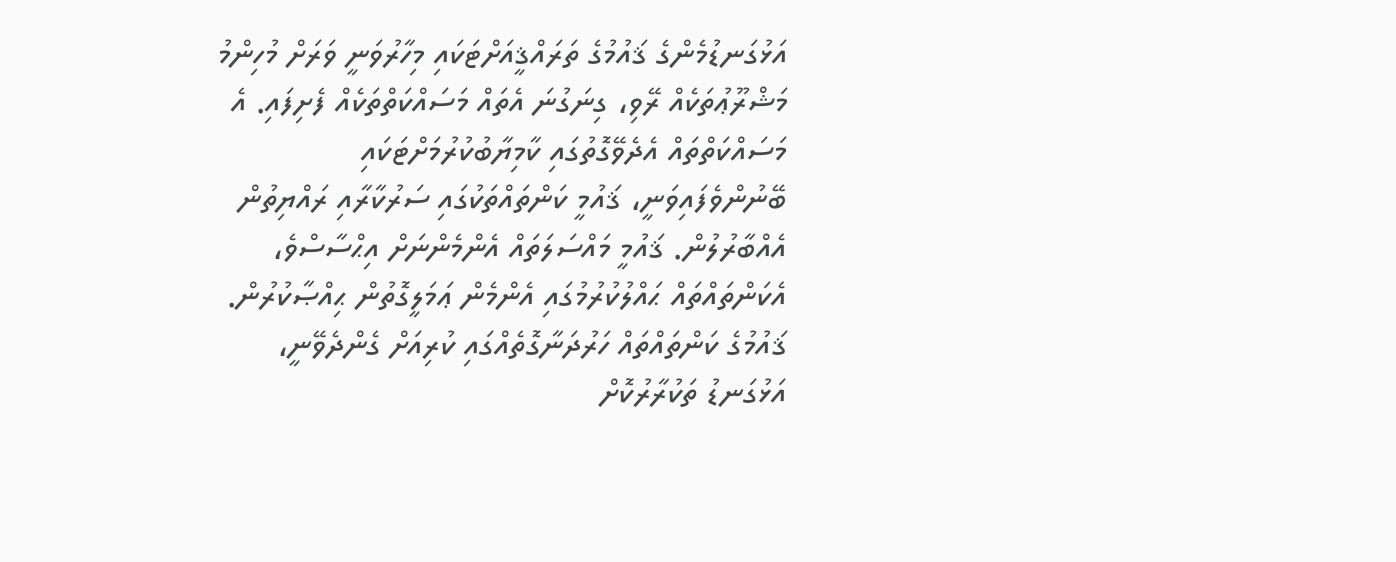އަޅުގަނޑުމެންގެ ޤައުމުގެ ތަރައްޤީއަށްޓަކައި މިހާރުވަނީ ވަރަށް މުހިންމު މަޝްރޫޢުތަކެއް ރޭވި، ގިނަގުނަ އެތައް މަސައްކަތްތަކެއް ފެށިފައި. އެ މަސައްކަތްތައް އެދެވޭގޮތުގައި ކާމިޔާބުކުރުމަށްޓަކައި ބޭނުންވެފައިވަނީ، ޤައުމީ ކަންތައްތަކުގައި ސަރުކާރާއި ރައްޔިތުން އެއްބާރުލުން. ޤައުމީ މައްސަލަތައް އެންމެންނަށް އިޙްސާސްވެ، އެކަންތައްތައް ޙައްލުކުރުމުގައި އެންމެން ޢަމަލީގޮތުން ޙިއްޞާކުރުން.
ޤައުމުގެ ކަންތައްތައް ހަރުދަނާގޮތެއްގައި ކުރިއަށް ގެންދެވޭނީ، އަޅުގަނޑު ތަކުރާރުކޮށް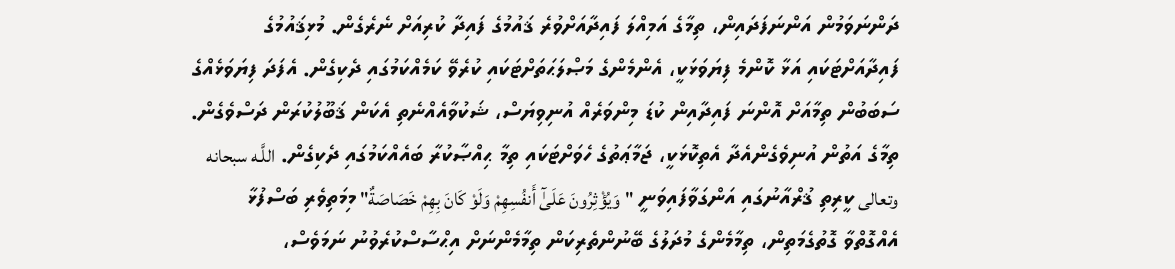ދަންނަވަމުން އަންނަފަދައިން، ތިމާގެ އަމިއްލަ ފައިދާއަށްވުރެ ޤައުމުގެ ފައިދާ ކުރިއަށް ނެރެގެން. މުޅިޤައުމުގެ ފައިދާއަށްޓަކައި އަޅާ ކޮންމެ ފިޔަވަޅަކީ، އެންމެންގެ މަޞްލަޙަތަށްޓަކައި ކުރެވޭ ކަމެއްކަމުގައި ދެކިގެން. އެފަދަ ފިޔަވަޅެއްގެ ސަބަބުން ތިމާއަށް އޮންނަ ފައިދާއިން ކުޑަ މިންވަރެއް އުނިވިޔަސް، ޝަކުވާއެއްނެތި އެކަން ޤަބޫލުކުރަން ދަސްވެގެން. ތިމާގެ އަތުން އުނިވެގެންއެދާ އެތިކޮޅަކީ، ޖަމާޢަތުގެ ހެވަށްޓަކައި ތިމާ ޙިއްޞާކުރާ ބައެއްކަމުގައި ދެކިގެން. اللَّـه سبحانه وتعالى ކީރިތި ޤުރްއާނުގައި އަންގަވާފައިވަނީ "وَيُؤْثِرُونَ عَلَىٰٓ أَنفُسِهِمْ وَلَوْ كَانَ بِهِمْ خَصَاصَةٌ" މިމަތިވެރި ބަސްފުޅާ އެއްގޮތްވާ ގޮތުގެމަތިން، ތިމާމެންގެ މުދަލުގެ ބޭނުންތެރިކަން ތިމާމެންނަށް އިޙްސާސްކުރެވުނު ނަމަވެސް،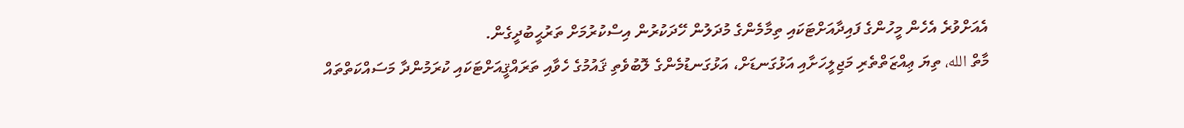އެއަށްވުރެ އެހެން މީހުންގެ ފައިދާއަށްޓަކައި ތިމާމެންގެ މުދަލުން ހޭދަކުރުން އިސްކުރުމަށް ތަރުޙީބުދީގެން.
މާތް الله، ތިޔަ ޢިއްޒަތްތެރި މަޖިލީހަށާއި އަޅުގަނޑަށް، އަޅުގަނޑުމެންގެ ލޮބުވެތި ޤައުމުގެ ހެވާއި ތަރައްޤީއަށްޓަކައި ކުރަމުންދާ މަސައްކަތްތައް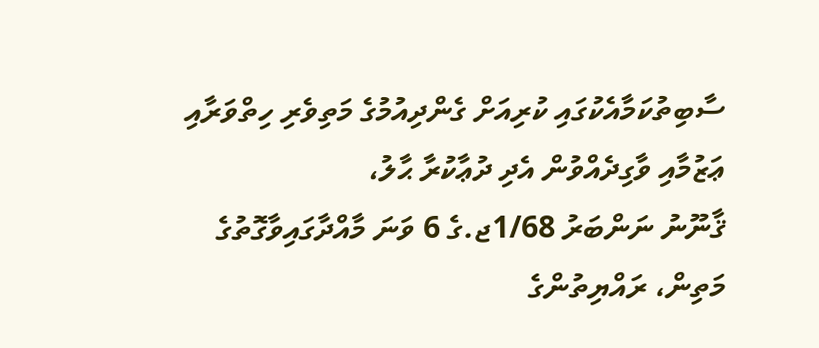ސާބިތުކަމާއެކުގައި ކުރިއަށް ގެންދިއުމުގެ މަތިވެރި ހިތްވަރާއި ޢަޒުމާއި ވާގިދެއްވުން އެދި ދުޢާކުރާ ޙާލު،
ޤާނޫނު ނަންބަރު 1/68ޖ.ގެ 6 ވަނަ މާއްދާގައިވާގޮތުގެ މަތިން، ރައްޔިތުންގެ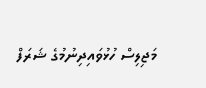މަޖިލިސް ހުޅުވައިދިނުމުގެ ޝަރަފް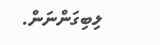ލިބިގަންނަން.